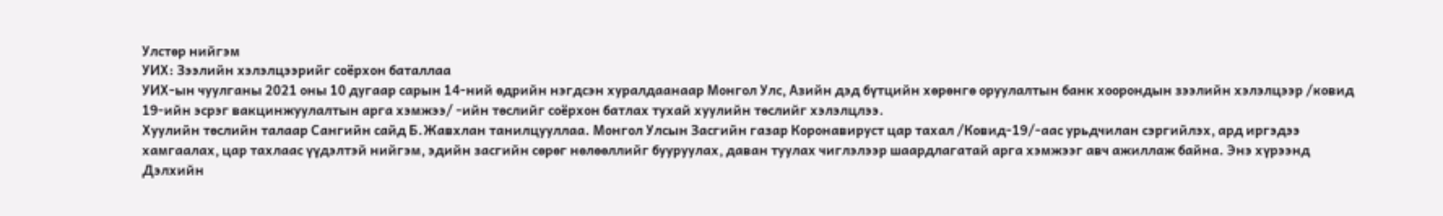Улстөр нийгэм
УИХ: Зээлийн хэлэлцээрийг соёрхон баталлаа
УИХ-ын чуулганы 2021 оны 10 дугаар сарын 14-ний өдрийн нэгдсэн хуралдаанаар Монгол Улс, Азийн дэд бүтцийн хөрөнгө оруулалтын банк хоорондын зээлийн хэлэлцээр /ковид 19-ийн эсрэг вакцинжуулалтын арга хэмжээ/ -ийн төслийг соёрхон батлах тухай хуулийн төслийг хэлэлцлээ.
Хуулийн төслийн талаар Сангийн сайд Б.Жавхлан танилцууллаа. Монгол Улсын Засгийн газар Коронавируст цар тахал /Ковид-19/-аас урьдчилан сэргийлэх, ард иргэдээ хамгаалах, цар тахлаас үүдэлтэй нийгэм, эдийн засгийн сөрөг нөлөөллийг бууруулах, даван туулах чиглэлээр шаардлагатай арга хэмжээг авч ажиллаж байна. Энэ хүрээнд Дэлхийн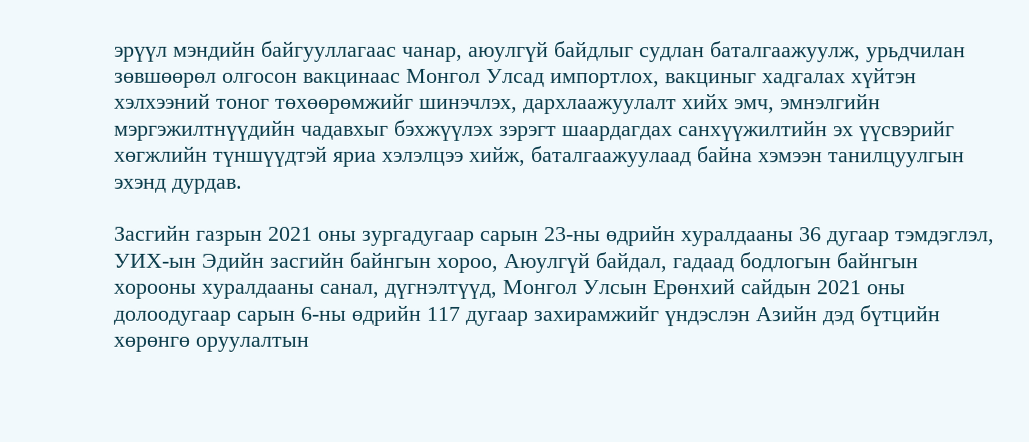эрүүл мэндийн байгууллагаас чанар, аюулгүй байдлыг судлан баталгаажуулж, урьдчилан зөвшөөрөл олгоcон вакцинаас Монгол Улсад импортлох, вакциныг хадгалах хүйтэн хэлхээний тоног төхөөрөмжийг шинэчлэх, дархлаажуулалт хийх эмч, эмнэлгийн мэргэжилтнүүдийн чадавхыг бэхжүүлэх зэрэгт шаардагдах санхүүжилтийн эх үүсвэрийг хөгжлийн түншүүдтэй яриа хэлэлцээ хийж, баталгаажуулаад байна хэмээн танилцуулгын эхэнд дурдав.

Засгийн газрын 2021 оны зургадугаар сарын 23-ны өдрийн хуралдааны 36 дугаар тэмдэглэл, УИХ-ын Эдийн засгийн байнгын хороо, Аюулгүй байдал, гадаад бодлогын байнгын хорооны хуралдааны санал, дүгнэлтүүд, Монгол Улсын Ерөнхий сайдын 2021 оны долоодугаар сарын 6-ны өдрийн 117 дугаар захирамжийг үндэслэн Азийн дэд бүтцийн хөрөнгө оруулалтын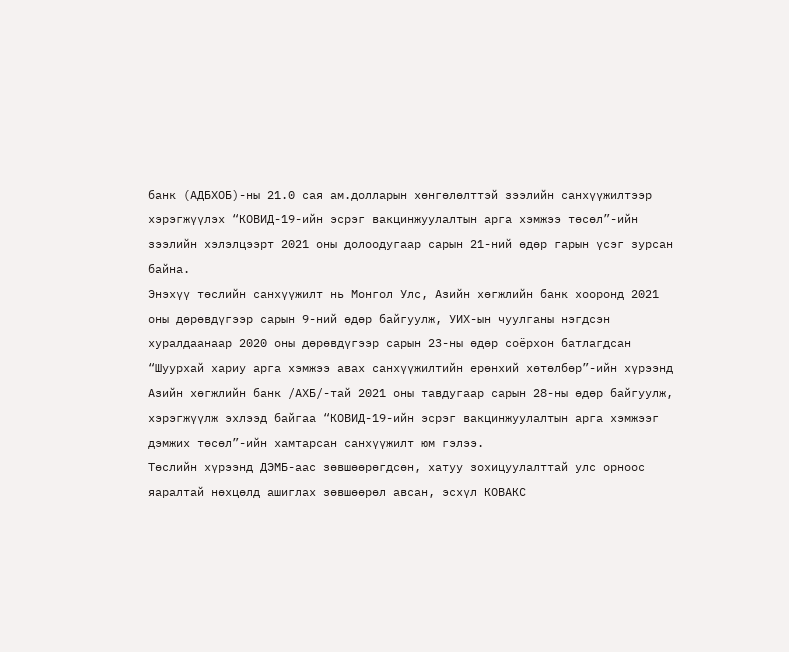банк (АДБХОБ)-ны 21.0 сая ам.долларын хөнгөлөлттэй зээлийн санхүүжилтээр хэрэгжүүлэх “КОВИД-19-ийн эсрэг вакцинжуулалтын арга хэмжээ төсөл”-ийн зээлийн хэлэлцээрт 2021 оны долоодугаар сарын 21-ний өдөр гарын үсэг зурсан байна.
Энэхүү төслийн санхүүжилт нь Монгол Улс, Азийн хөгжлийн банк хооронд 2021 оны дөрөвдүгээр сарын 9-ний өдөр байгуулж, УИХ-ын чуулганы нэгдсэн хуралдаанаар 2020 оны дөрөвдүгээр сарын 23-ны өдөр соёрхон батлагдсан “Шуурхай хариу арга хэмжээ авах санхүүжилтийн ерөнхий хөтөлбөр”-ийн хүрээнд Азийн хөгжлийн банк /АХБ/-тай 2021 оны тавдугаар сарын 28-ны өдөр байгуулж, хэрэгжүүлж эхлээд байгаа “КОВИД-19-ийн эсрэг вакцинжуулалтын арга хэмжээг дэмжих төсөл”-ийн хамтарсан санхүүжилт юм гэлээ.
Төслийн хүрээнд ДЭМБ-аас зөвшөөрөгдсөн, хатуу зохицуулалттай улс орноос яаралтай нөхцөлд ашиглах зөвшөөрөл авсан, эсхүл КОВАКС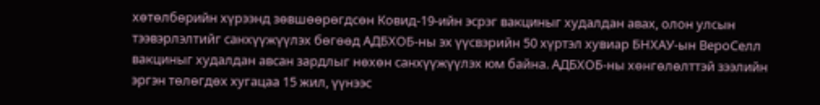хөтөлбөрийн хүрээнд зөвшөөрөгдсөн Ковид-19-ийн эсрэг вакциныг худалдан авах, олон улсын тээвэрлэлтийг санхүүжүүлэх бөгөөд АДБХОБ-ны эх үүсвэрийн 50 хүртэл хувиар БНХАУ-ын ВероСелл вакциныг худалдан авсан зардлыг нөхөн санхүүжүүлэх юм байна. АДБХОБ-ны хөнгөлөлттэй зээлийн эргэн төлөгдөх хугацаа 15 жил, үүнээс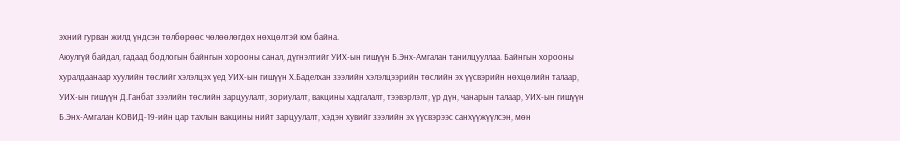эхний гурван жилд үндсэн төлбөрөөс чөлөөлөгдөх нөхцөлтэй юм байна.
Аюулгүй байдал, гадаад бодлогын байнгын хорооны санал, дүгнэлтийг УИХ-ын гишүүн Б.Энх-Амгалан танилцууллаа. Байнгын хорооны хуралдаанаар хуулийн төслийг хэлэлцэх үед УИХ-ын гишүүн Х.Баделхан зээлийн хэлэлцээрийн төслийн эх үүсвэрийн нөхцөлийн талаар, УИХ-ын гишүүн Д.Ганбат зээлийн төслийн зарцуулалт, зориулалт, вакцины хадгалалт, тээвэрлэлт, үр дүн, чанарын талаар, УИХ-ын гишүүн Б.Энх-Амгалан КОВИД-19-ийн цар тахлын вакцины нийт зарцуулалт, хэдэн хувийг зээлийн эх үүсвэрээс санхүүжүүлсэн, мөн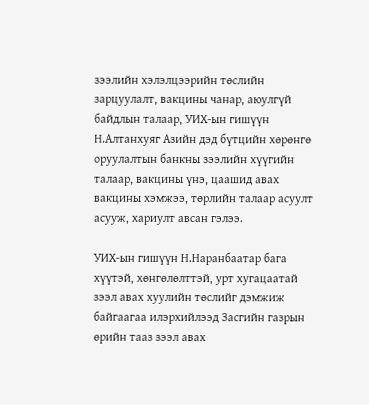зээлийн хэлэлцээрийн төслийн зарцуулалт, вакцины чанар, аюулгүй байдлын талаар, УИХ-ын гишүүн Н.Алтанхуяг Азийн дэд бүтцийн хөрөнгө оруулалтын банкны зээлийн хүүгийн талаар, вакцины үнэ, цаашид авах вакцины хэмжээ, төрлийн талаар асуулт асууж, хариулт авсан гэлээ.

УИХ-ын гишүүн Н.Наранбаатар бага хүүтэй, хөнгөлөлттэй, урт хугацаатай зээл авах хуулийн төслийг дэмжиж байгаагаа илэрхийлээд Засгийн газрын өрийн тааз зээл авах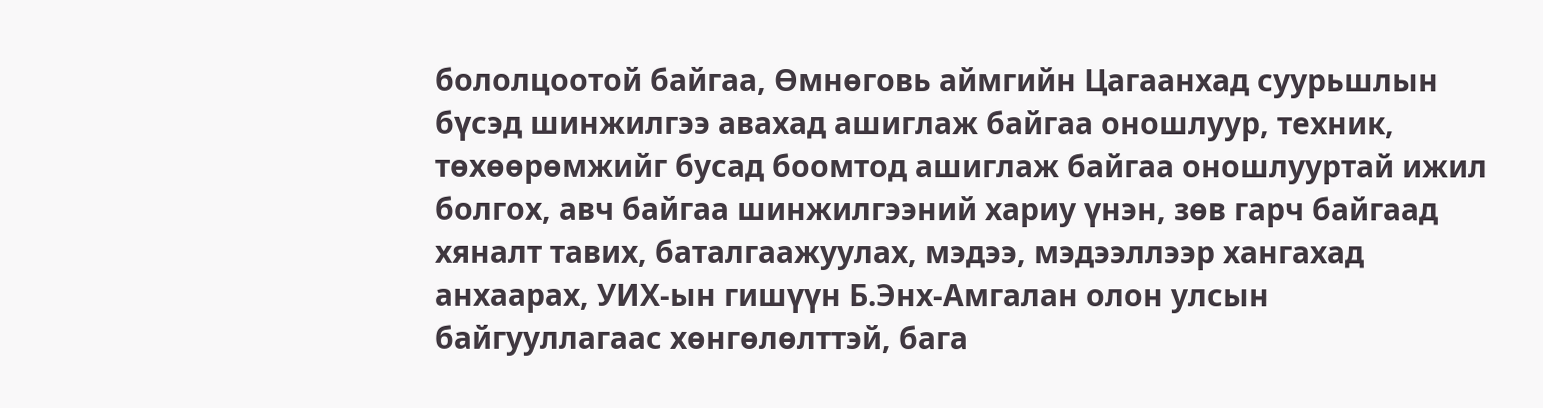бололцоотой байгаа, Өмнөговь аймгийн Цагаанхад суурьшлын бүсэд шинжилгээ авахад ашиглаж байгаа оношлуур, техник, төхөөрөмжийг бусад боомтод ашиглаж байгаа оношлууртай ижил болгох, авч байгаа шинжилгээний хариу үнэн, зөв гарч байгаад хяналт тавих, баталгаажуулах, мэдээ, мэдээллээр хангахад анхаарах, УИХ-ын гишүүн Б.Энх-Амгалан олон улсын байгууллагаас хөнгөлөлттэй, бага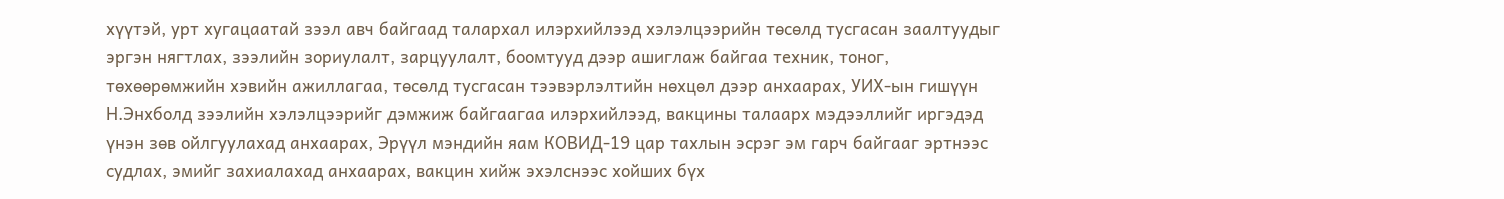хүүтэй, урт хугацаатай зээл авч байгаад талархал илэрхийлээд хэлэлцээрийн төсөлд тусгасан заалтуудыг эргэн нягтлах, зээлийн зориулалт, зарцуулалт, боомтууд дээр ашиглаж байгаа техник, тоног, төхөөрөмжийн хэвийн ажиллагаа, төсөлд тусгасан тээвэрлэлтийн нөхцөл дээр анхаарах, УИХ-ын гишүүн Н.Энхболд зээлийн хэлэлцээрийг дэмжиж байгаагаа илэрхийлээд, вакцины талаарх мэдээллийг иргэдэд үнэн зөв ойлгуулахад анхаарах, Эрүүл мэндийн яам КОВИД-19 цар тахлын эсрэг эм гарч байгааг эртнээс судлах, эмийг захиалахад анхаарах, вакцин хийж эхэлснээс хойших бүх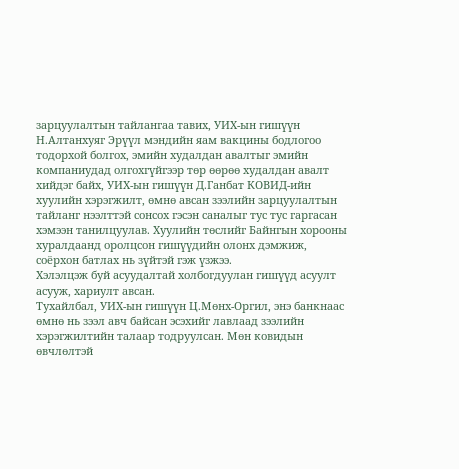зарцуулалтын тайлангаа тавих, УИХ-ын гишүүн Н.Алтанхуяг Эрүүл мэндийн яам вакцины бодлогоо тодорхой болгох, эмийн худалдан авалтыг эмийн компаниудад олгохгүйгээр төр өөрөө худалдан авалт хийдэг байх, УИХ-ын гишүүн Д.Ганбат КОВИД-ийн хуулийн хэрэгжилт, өмнө авсан зээлийн зарцуулалтын тайланг нээлттэй сонсох гэсэн саналыг тус тус гаргасан хэмээн танилцуулав. Хуулийн төслийг Байнгын хорооны хуралдаанд оролцсон гишүүдийн олонх дэмжиж, соёрхон батлах нь зүйтэй гэж үзжээ.
Хэлэлцэж буй асуудалтай холбогдуулан гишүүд асуулт асууж, хариулт авсан.
Тухайлбал, УИХ-ын гишүүн Ц.Мөнх-Оргил, энэ банкнаас өмнө нь зээл авч байсан эсэхийг лавлаад зээлийн хэрэгжилтийн талаар тодруулсан. Мөн ковидын өвчлөлтэй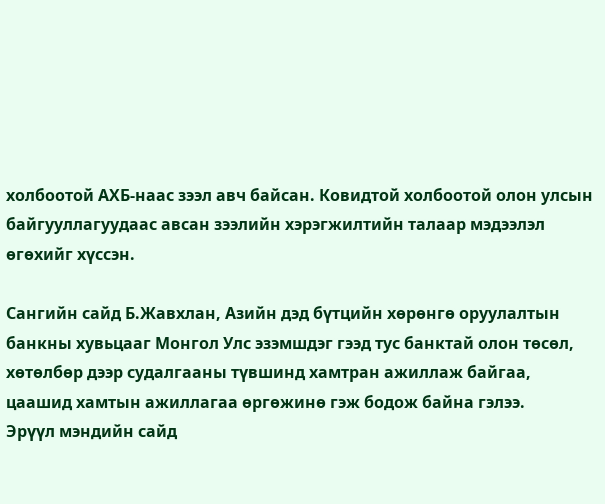холбоотой АХБ-наас зээл авч байсан. Ковидтой холбоотой олон улсын байгууллагуудаас авсан зээлийн хэрэгжилтийн талаар мэдээлэл өгөхийг хүссэн.

Сангийн сайд Б.Жавхлан, Азийн дэд бүтцийн хөрөнгө оруулалтын банкны хувьцааг Монгол Улс эзэмшдэг гээд тус банктай олон төсөл, хөтөлбөр дээр судалгааны түвшинд хамтран ажиллаж байгаа, цаашид хамтын ажиллагаа өргөжинө гэж бодож байна гэлээ.
Эрүүл мэндийн сайд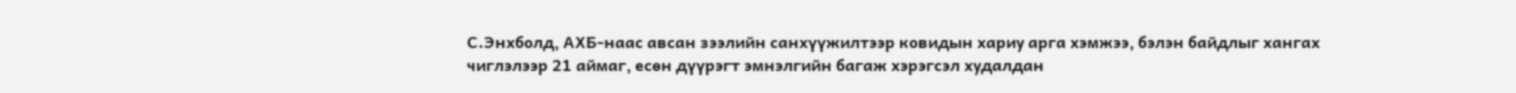С.Энхболд, АХБ-наас авсан зээлийн санхүүжилтээр ковидын хариу арга хэмжээ, бэлэн байдлыг хангах чиглэлээр 21 аймаг, есөн дүүрэгт эмнэлгийн багаж хэрэгсэл худалдан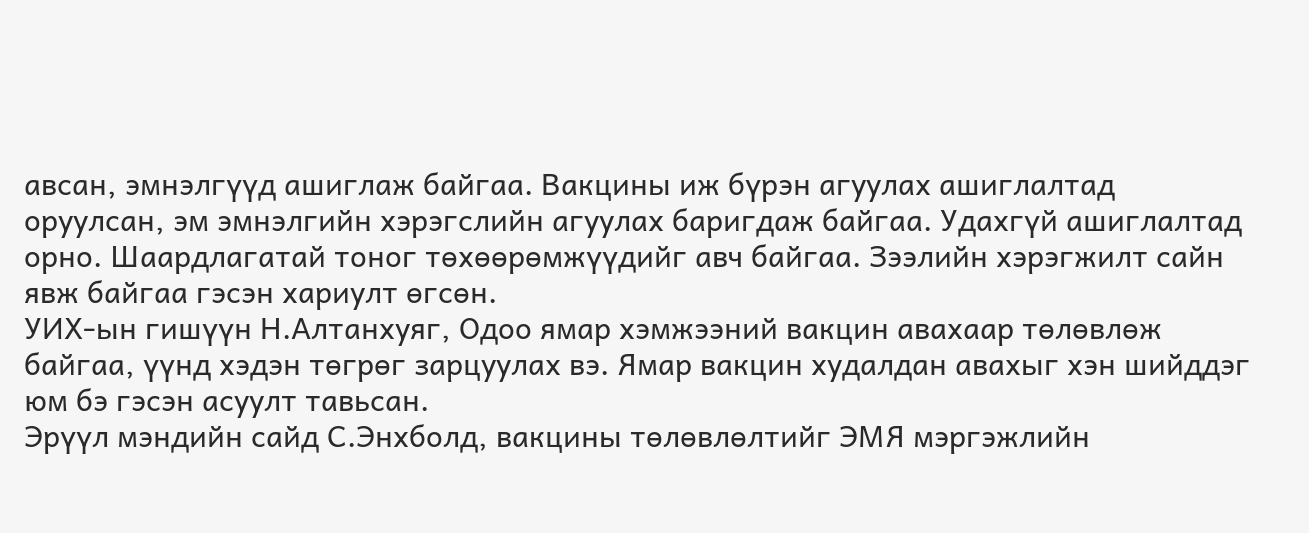авсан, эмнэлгүүд ашиглаж байгаа. Вакцины иж бүрэн агуулах ашиглалтад оруулсан, эм эмнэлгийн хэрэгслийн агуулах баригдаж байгаа. Удахгүй ашиглалтад орно. Шаардлагатай тоног төхөөрөмжүүдийг авч байгаа. Зээлийн хэрэгжилт сайн явж байгаа гэсэн хариулт өгсөн.
УИХ-ын гишүүн Н.Алтанхуяг, Одоо ямар хэмжээний вакцин авахаар төлөвлөж байгаа, үүнд хэдэн төгрөг зарцуулах вэ. Ямар вакцин худалдан авахыг хэн шийддэг юм бэ гэсэн асуулт тавьсан.
Эрүүл мэндийн сайд С.Энхболд, вакцины төлөвлөлтийг ЭМЯ мэргэжлийн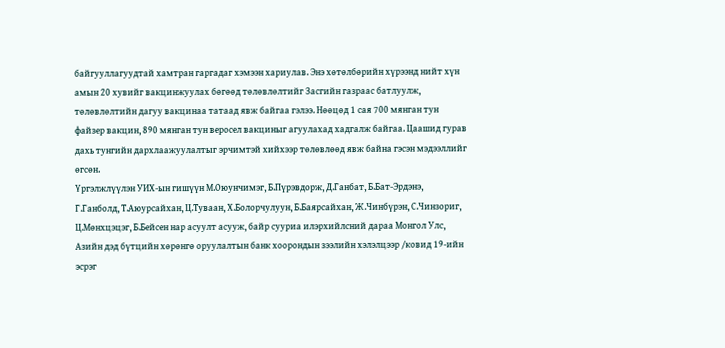байгууллагуудтай хамтран гаргадаг хэмээн хариулав. Энэ хөтөлбөрийн хүрээнд нийт хүн амын 20 хувийг вакцинжуулах бөгөөд төлөвлөлтийг Засгийн газраас батлуулж, төлөвлөлтийн дагуу вакцинаа татаад явж байгаа гэлээ. Нөөцөд 1 сая 700 мянган тун файзер вакцин, 890 мянган тун веросел вакциныг агуулахад хадгалж байгаа. Цаашид гурав дахь тунгийн дархлаажуулалтыг эрчимтэй хийхээр төлөвлөөд явж байна гэсэн мэдээллийг өгсөн.
Үргэлжлүүлэн УИХ-ын гишүүн М.Оюунчимэг, Б.Пүрэвдорж, Д.Ганбат, Б.Бат-Эрдэнэ, Г.Ганболд, Т.Аюурсайхан, Ц.Туваан, Х.Болорчулуун, Б.Баярсайхан, Ж.Чинбүрэн, С.Чинзориг, Ц.Мөнхцэцэг, Б.Бейсен нар асуулт асууж, байр сууриа илэрхийлсний дараа Монгол Улс, Азийн дэд бүтцийн хөрөнгө оруулалтын банк хоорондын зээлийн хэлэлцээр /ковид 19-ийн эсрэг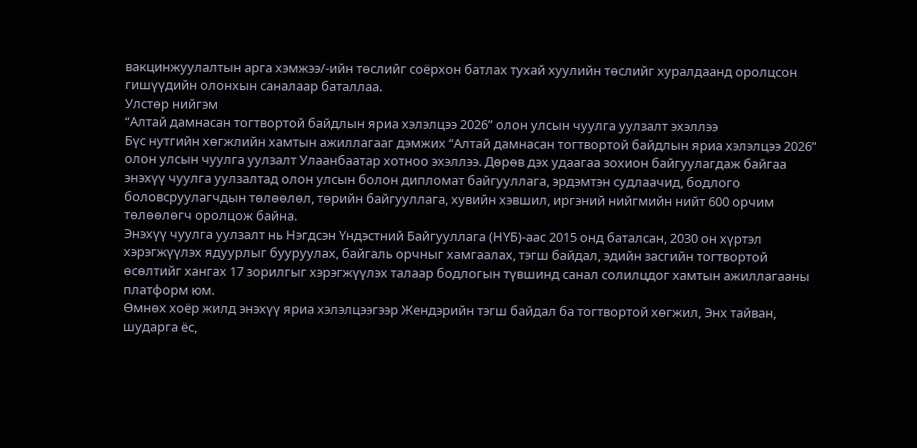вакцинжуулалтын арга хэмжээ/-ийн төслийг соёрхон батлах тухай хуулийн төслийг хуралдаанд оролцсон гишүүдийн олонхын саналаар баталлаа.
Улстөр нийгэм
“Алтай дамнасан тогтвортой байдлын яриа хэлэлцээ 2026” олон улсын чуулга уулзалт эхэллээ
Бүс нутгийн хөгжлийн хамтын ажиллагааг дэмжих “Алтай дамнасан тогтвортой байдлын яриа хэлэлцээ 2026” олон улсын чуулга уулзалт Улаанбаатар хотноо эхэллээ. Дөрөв дэх удаагаа зохион байгуулагдаж байгаа энэхүү чуулга уулзалтад олон улсын болон дипломат байгууллага, эрдэмтэн судлаачид, бодлого боловсруулагчдын төлөөлөл, төрийн байгууллага, хувийн хэвшил, иргэний нийгмийн нийт 600 орчим төлөөлөгч оролцож байна.
Энэхүү чуулга уулзалт нь Нэгдсэн Үндэстний Байгууллага (НҮБ)-аас 2015 онд баталсан, 2030 он хүртэл хэрэгжүүлэх ядуурлыг бууруулах, байгаль орчныг хамгаалах, тэгш байдал, эдийн засгийн тогтвортой өсөлтийг хангах 17 зорилгыг хэрэгжүүлэх талаар бодлогын түвшинд санал солилцдог хамтын ажиллагааны платформ юм.
Өмнөх хоёр жилд энэхүү яриа хэлэлцээгээр Жендэрийн тэгш байдал ба тогтвортой хөгжил, Энх тайван, шударга ёс,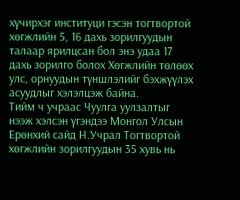хүчирхэг институци гэсэн тогтвортой хөгжлийн 5, 16 дахь зорилгуудын талаар ярилцсан бол энэ удаа 17 дахь зорилго болох Хөгжлийн төлөөх улс, орнуудын түншлэлийг бэхжүүлэх асуудлыг хэлэлцэж байна.
Тийм ч учраас Чуулга уулзалтыг нээж хэлсэн үгэндээ Монгол Улсын Ерөнхий сайд Н.Учрал Тогтвортой хөгжлийн зорилгуудын 35 хувь нь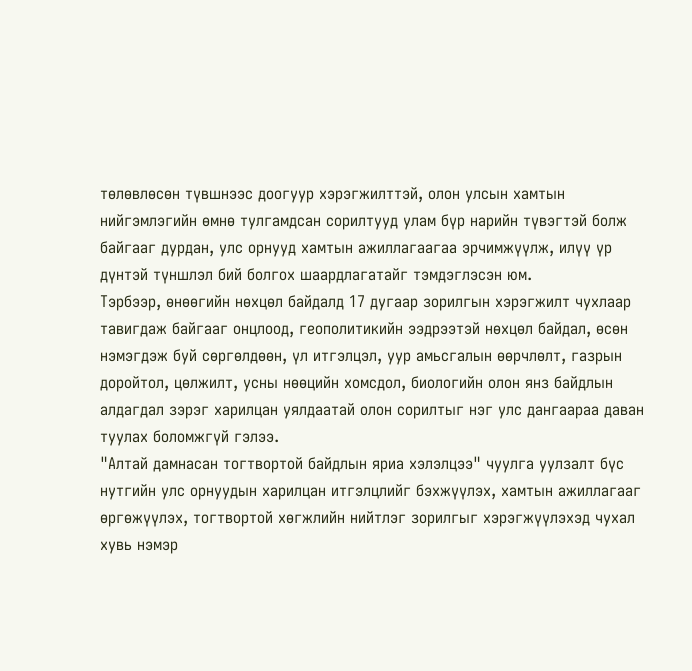төлөвлөсөн түвшнээс доогуур хэрэгжилттэй, олон улсын хамтын нийгэмлэгийн өмнө тулгамдсан сорилтууд улам бүр нарийн түвэгтэй болж байгааг дурдан, улс орнууд хамтын ажиллагаагаа эрчимжүүлж, илүү үр дүнтэй түншлэл бий болгох шаардлагатайг тэмдэглэсэн юм.
Тэрбээр, өнөөгийн нөхцөл байдалд 17 дугаар зорилгын хэрэгжилт чухлаар тавигдаж байгааг онцлоод, геополитикийн ээдрээтэй нөхцөл байдал, өсөн нэмэгдэж буй сөргөлдөөн, үл итгэлцэл, уур амьсгалын өөрчлөлт, газрын доройтол, цөлжилт, усны нөөцийн хомсдол, биологийн олон янз байдлын алдагдал зэрэг харилцан уялдаатай олон сорилтыг нэг улс дангаараа даван туулах боломжгүй гэлээ.
"Алтай дамнасан тогтвортой байдлын яриа хэлэлцээ" чуулга уулзалт бүс нутгийн улс орнуудын харилцан итгэлцлийг бэхжүүлэх, хамтын ажиллагааг өргөжүүлэх, тогтвортой хөгжлийн нийтлэг зорилгыг хэрэгжүүлэхэд чухал хувь нэмэр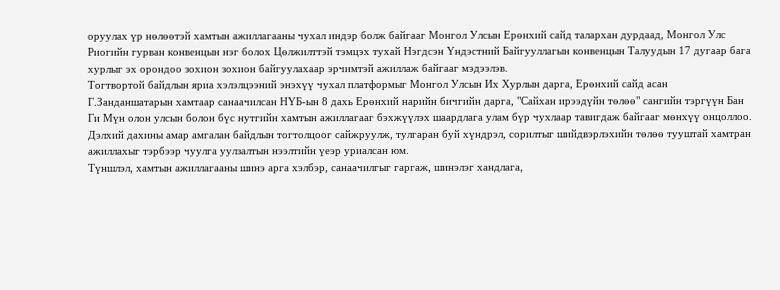оруулах үр нөлөөтэй хамтын ажиллагааны чухал индэр болж байгааг Монгол Улсын Ерөнхий сайд талархан дурдаад, Монгол Улс Риогийн гурван конвенцын нэг болох Цөлжилттэй тэмцэх тухай Нэгдсэн Үндэстний Байгууллагын конвенцын Талуудын 17 дугаар бага хурлыг эх орондоо зохион зохион байгуулахаар эрчимтэй ажиллаж байгааг мэдээлэв.
Тогтвортой байдлын яриа хэлэлцээний энэхүү чухал платформыг Монгол Улсын Их Хурлын дарга, Ерөнхий сайд асан Г.Занданшатарын хамтаар санаачилсан НҮБ-ын 8 дахь Ерөнхий нарийн бичгийн дарга, "Сайхан ирээдүйн төлөө" сангийн тэргүүн Бан Ги Мүн олон улсын болон бүс нутгийн хамтын ажиллагааг бэхжүүлэх шаардлага улам бүр чухлаар тавигдаж байгааг мөнхүү онцоллоо. Дэлхий дахины амар амгалан байдлын тогтолцоог сайжруулж, тулгаран буй хүндрэл, сорилтыг шийдвэрлэхийн төлөө тууштай хамтран ажиллахыг тэрбээр чуулга уулзалтын нээлтийн үеэр уриалсан юм.
Түншлэл, хамтын ажиллагааны шинэ арга хэлбэр, санаачилгыг гаргаж, шинэлэг хандлага,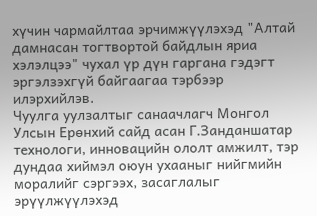хүчин чармайлтаа эрчимжүүлэхэд "Алтай дамнасан тогтвортой байдлын яриа хэлэлцээ" чухал үр дүн гаргана гэдэгт эргэлзэхгүй байгаагаа тэрбээр илэрхийлэв.
Чуулга уулзалтыг санаачлагч Монгол Улсын Ерөнхий сайд асан Г.Занданшатар технологи, инновацийн ололт амжилт, тэр дундаа хиймэл оюун ухааныг нийгмийн моралийг сэргээх, засаглалыг эрүүлжүүлэхэд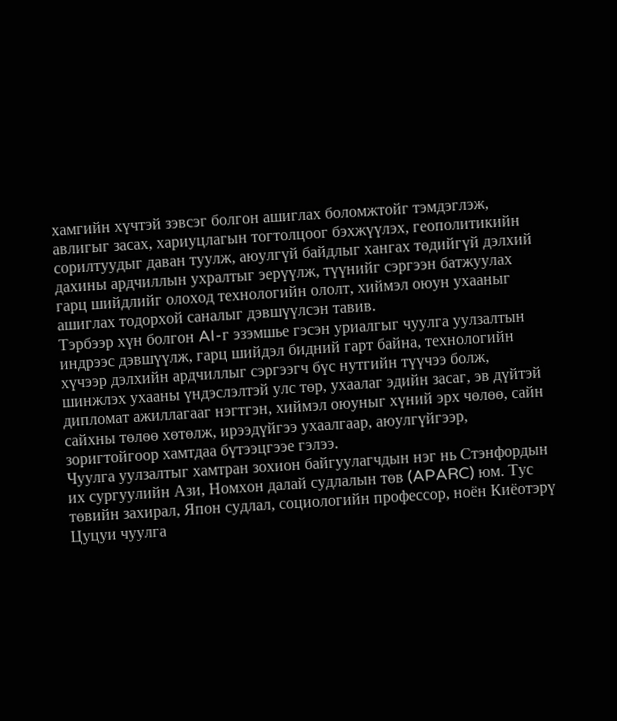хамгийн хүчтэй зэвсэг болгон ашиглах боломжтойг тэмдэглэж, авлигыг засах, хариуцлагын тогтолцоог бэхжүүлэх, геополитикийн сорилтуудыг даван туулж, аюулгүй байдлыг хангах төдийгүй дэлхий дахины ардчиллын ухралтыг эерүүлж, түүнийг сэргээн батжуулах гарц шийдлийг олоход технологийн ололт, хиймэл оюун ухааныг ашиглах тодорхой саналыг дэвшүүлсэн тавив.
Тэрбээр хүн болгон AI-г эзэмшье гэсэн уриалгыг чуулга уулзалтын индрээс дэвшүүлж, гарц шийдэл бидний гарт байна, технологийн хүчээр дэлхийн ардчиллыг сэргээгч бүс нутгийн түүчээ болж, шинжлэх ухааны үндэслэлтэй улс төр, ухаалаг эдийн засаг, эв дүйтэй дипломат ажиллагааг нэгтгэн, хиймэл оюуныг хүний эрх чөлөө, сайн сайхны төлөө хөтөлж, ирээдүйгээ ухаалгаар, аюулгүйгээр, зоригтойгоор хамтдаа бүтээцгээе гэлээ.
Чуулга уулзалтыг хамтран зохион байгуулагчдын нэг нь Стэнфордын их сургуулийн Ази, Номхон далай судлалын төв (APARC) юм. Тус төвийн захирал, Япон судлал, социологийн профессор, ноён Киёотэрү Цуцуи чуулга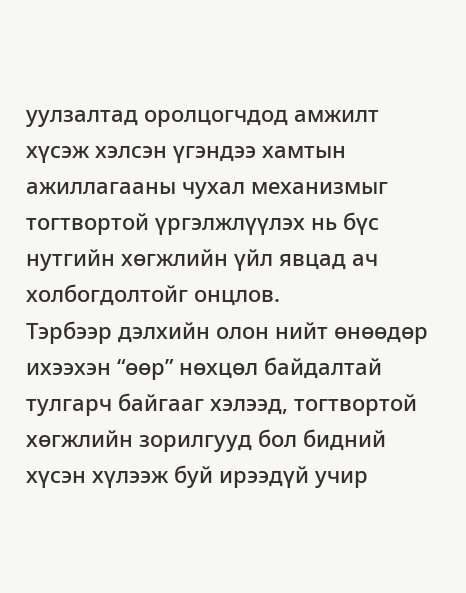уулзалтад оролцогчдод амжилт хүсэж хэлсэн үгэндээ хамтын ажиллагааны чухал механизмыг тогтвортой үргэлжлүүлэх нь бүс нутгийн хөгжлийн үйл явцад ач холбогдолтойг онцлов.
Тэрбээр дэлхийн олон нийт өнөөдөр ихээхэн “өөр” нөхцөл байдалтай тулгарч байгааг хэлээд, тогтвортой хөгжлийн зорилгууд бол бидний хүсэн хүлээж буй ирээдүй учир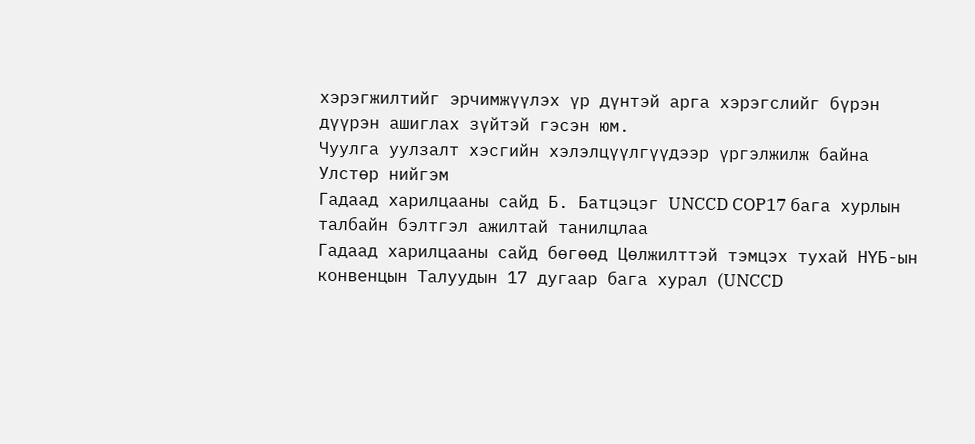хэрэгжилтийг эрчимжүүлэх үр дүнтэй арга хэрэгслийг бүрэн дүүрэн ашиглах зүйтэй гэсэн юм.
Чуулга уулзалт хэсгийн хэлэлцүүлгүүдээр үргэлжилж байна
Улстөр нийгэм
Гадаад харилцааны сайд Б. Батцэцэг UNCCD COP17 бага хурлын талбайн бэлтгэл ажилтай танилцлаа
Гадаад харилцааны сайд бөгөөд Цөлжилттэй тэмцэх тухай НҮБ-ын конвенцын Талуудын 17 дугаар бага хурал (UNCCD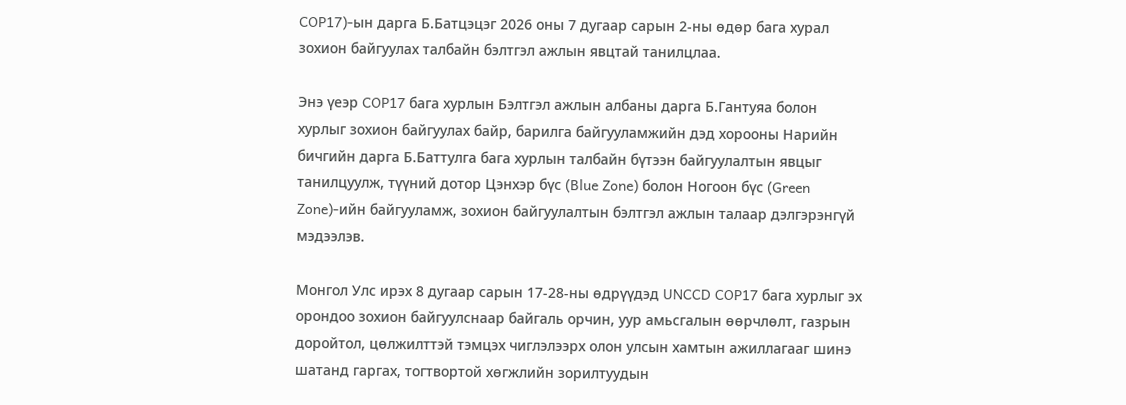COP17)-ын дарга Б.Батцэцэг 2026 оны 7 дугаар сарын 2-ны өдөр бага хурал зохион байгуулах талбайн бэлтгэл ажлын явцтай танилцлаа.

Энэ үеэр COP17 бага хурлын Бэлтгэл ажлын албаны дарга Б.Гантуяа болон хурлыг зохион байгуулах байр, барилга байгууламжийн дэд хорооны Нарийн бичгийн дарга Б.Баттулга бага хурлын талбайн бүтээн байгуулалтын явцыг танилцуулж, түүний дотор Цэнхэр бүс (Blue Zone) болон Ногоон бүс (Green Zone)-ийн байгууламж, зохион байгуулалтын бэлтгэл ажлын талаар дэлгэрэнгүй мэдээлэв.

Монгол Улс ирэх 8 дугаар сарын 17-28-ны өдрүүдэд UNCCD COP17 бага хурлыг эх орондоо зохион байгуулснаар байгаль орчин, уур амьсгалын өөрчлөлт, газрын доройтол, цөлжилттэй тэмцэх чиглэлээрх олон улсын хамтын ажиллагааг шинэ шатанд гаргах, тогтвортой хөгжлийн зорилтуудын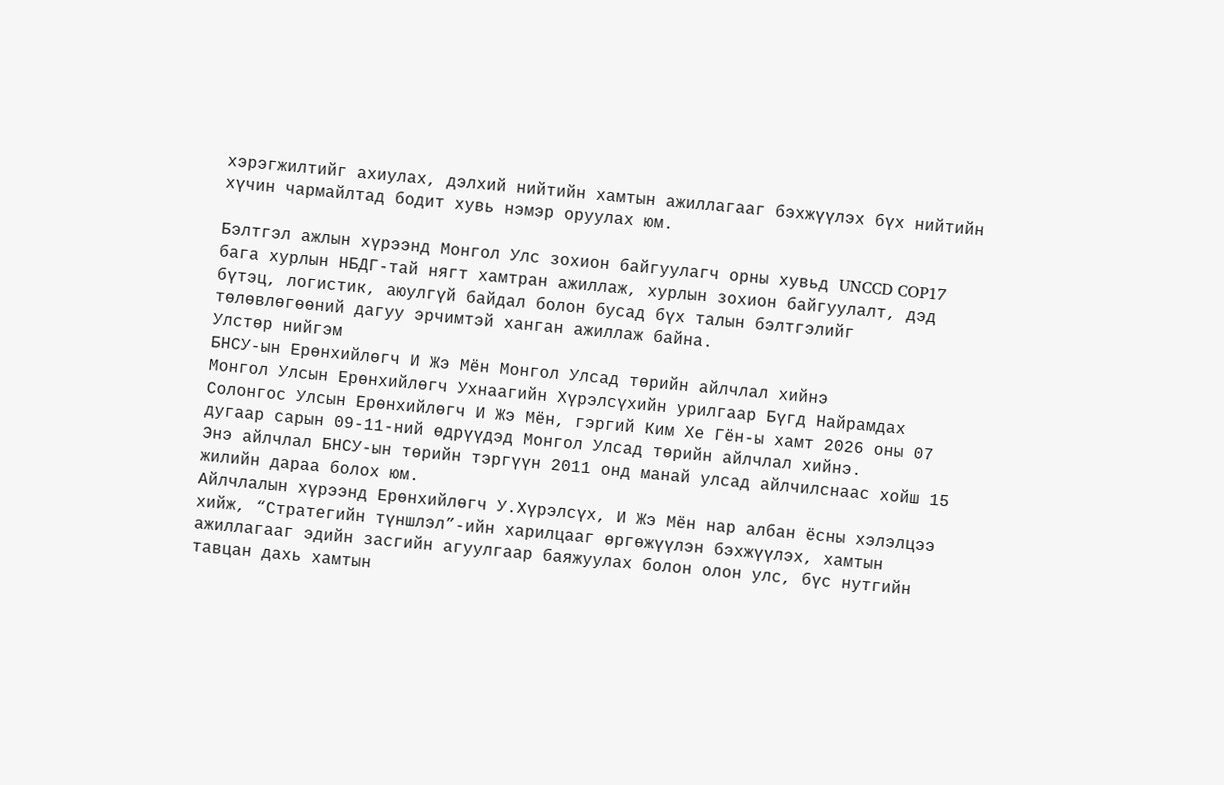хэрэгжилтийг ахиулах, дэлхий нийтийн хамтын ажиллагааг бэхжүүлэх бүх нийтийн хүчин чармайлтад бодит хувь нэмэр оруулах юм.

Бэлтгэл ажлын хүрээнд Монгол Улс зохион байгуулагч орны хувьд UNCCD COP17 бага хурлын НБДГ-тай нягт хамтран ажиллаж, хурлын зохион байгуулалт, дэд бүтэц, логистик, аюулгүй байдал болон бусад бүх талын бэлтгэлийг төлөвлөгөөний дагуу эрчимтэй ханган ажиллаж байна.
Улстөр нийгэм
БНСУ-ын Ерөнхийлөгч И Жэ Мён Монгол Улсад төрийн айлчлал хийнэ
Монгол Улсын Ерөнхийлөгч Ухнаагийн Хүрэлсүхийн урилгаар Бүгд Найрамдах Солонгос Улсын Ерөнхийлөгч И Жэ Мён, гэргий Ким Хе Гён-ы хамт 2026 оны 07 дугаар сарын 09-11-ний өдрүүдэд Монгол Улсад төрийн айлчлал хийнэ.
Энэ айлчлал БНСУ-ын төрийн тэргүүн 2011 онд манай улсад айлчилснаас хойш 15 жилийн дараа болох юм.
Айлчлалын хүрээнд Ерөнхийлөгч У.Хүрэлсүх, И Жэ Мён нар албан ёсны хэлэлцээ хийж, “Стратегийн түншлэл”-ийн харилцааг өргөжүүлэн бэхжүүлэх, хамтын ажиллагааг эдийн засгийн агуулгаар баяжуулах болон олон улс, бүс нутгийн тавцан дахь хамтын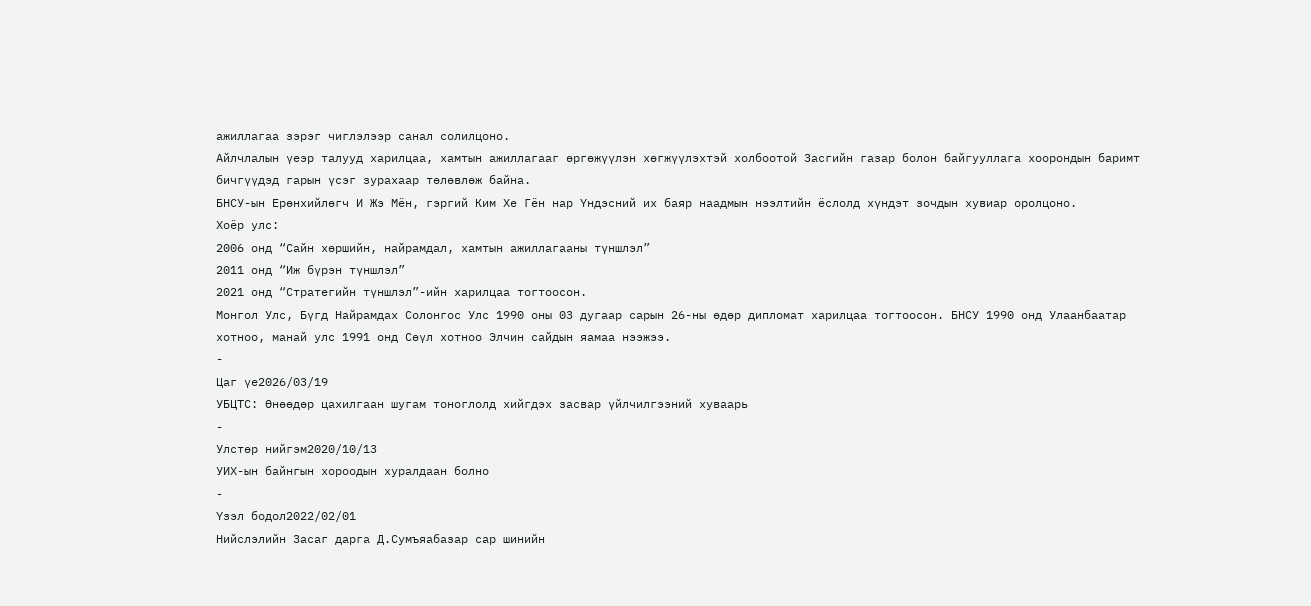ажиллагаа зэрэг чиглэлээр санал солилцоно.
Айлчлалын үеэр талууд харилцаа, хамтын ажиллагааг өргөжүүлэн хөгжүүлэхтэй холбоотой Засгийн газар болон байгууллага хоорондын баримт бичгүүдэд гарын үсэг зурахаар төлөвлөж байна.
БНСУ-ын Ерөнхийлөгч И Жэ Мён, гэргий Ким Хе Гён нар Үндэсний их баяр наадмын нээлтийн ёслолд хүндэт зочдын хувиар оролцоно.
Хоёр улс:
2006 онд “Сайн хөршийн, найрамдал, хамтын ажиллагааны түншлэл”
2011 онд “Иж бүрэн түншлэл”
2021 онд “Стратегийн түншлэл”-ийн харилцаа тогтоосон.
Монгол Улс, Бүгд Найрамдах Солонгос Улс 1990 оны 03 дугаар сарын 26-ны өдөр дипломат харилцаа тогтоосон. БНСУ 1990 онд Улаанбаатар хотноо, манай улс 1991 онд Сөүл хотноо Элчин сайдын яамаа нээжээ.
-
Цаг үе2026/03/19
УБЦТС: Өнөөдөр цахилгаан шугам тоноглолд хийгдэх засвар үйлчилгээний хуваарь
-
Улстөр нийгэм2020/10/13
УИХ-ын байнгын хороодын хуралдаан болно
-
Үзэл бодол2022/02/01
Нийслэлийн Засаг дарга Д.Сумъяабазар сар шинийн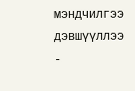мэндчилгээ дэвшүүллээ
-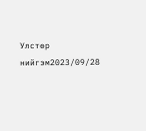Улстөр нийгэм2023/09/28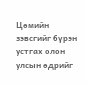Цөмийн зэвсгийг бүрэн устгах олон улсын өдрийг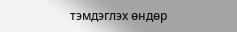тэмдэглэх өндөр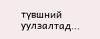түвшний уулзалтад...